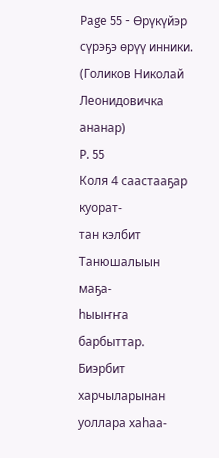Page 55 - Өрүкүйэр сүрэҕэ өрүү инники. (Голиков Николай Леонидовичка ананар)
P. 55
Коля 4 саастааҕар куорат-
тан кэлбит Танюшалыын маҕа-
һыыҥҥа барбыттар. Биэрбит
харчыларынан уоллара хаһаа-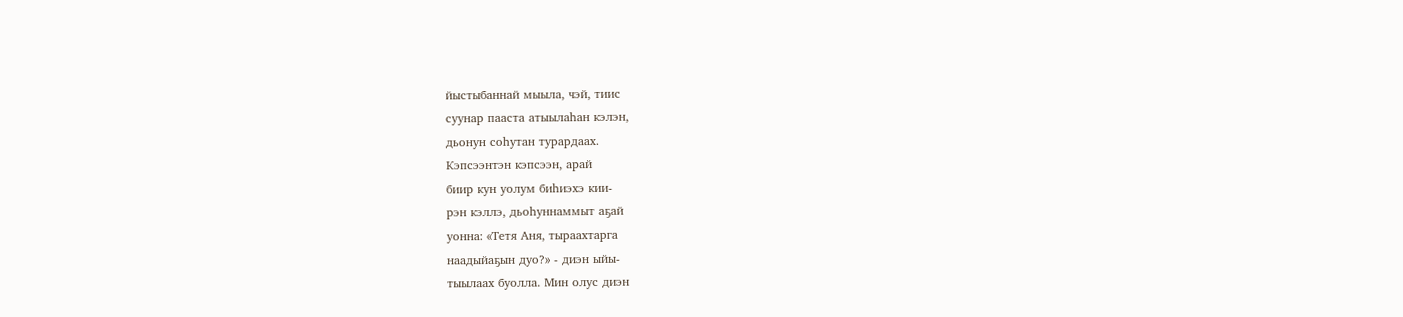йыстыбаннай мыыла, чэй, тиис
суунар пааста атыылаһан кэлэн,
дьонун соһутан турардаах.
Кэпсээнтэн кэпсээн, арай
биир кун уолум биһиэхэ кии-
рэн кэллэ, дьоһуннаммыт аҕай
уонна: «Тетя Аня, тыраахтарга
наадыйаҕын дуо?» - диэн ыйы-
тыылаах буолла. Мин олус диэн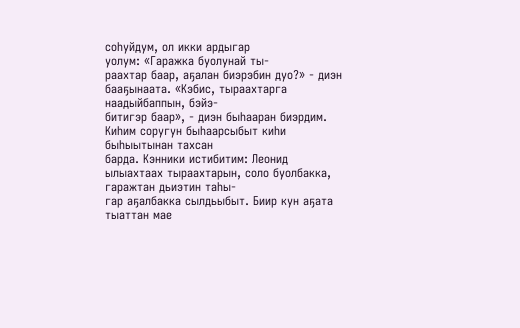соһуйдум, ол икки ардыгар
уолум: «Гаражка буолунай ты-
раахтар баар, аҕалан биэрэбин дуо?» - диэн бааҕынаата. «Кэбис, тыраахтарга наадыйбаппын, бэйэ-
битигэр баар», - диэн быһааран биэрдим. Киһим соругун быһаарсыбыт киһи быһыытынан тахсан
барда. Кэнники истибитим: Леонид ылыахтаах тыраахтарын, соло буолбакка, гаражтан дьиэтин таһы-
гар аҕалбакка сылдьыбыт. Биир кун аҕата тыаттан мае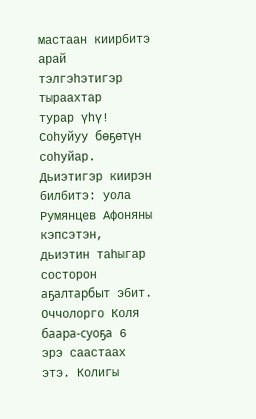мастаан киирбитэ арай тэлгэһэтигэр тыраахтар
турар үһү! Соһуйуу бөҕөтүн соһуйар. Дьиэтигэр киирэн билбитэ: уола Румянцев Афоняны кэпсэтэн,
дьиэтин таһыгар состорон аҕалтарбыт эбит. Оччолорго Коля баара-суоҕа 6 эрэ саастаах этэ. Колигы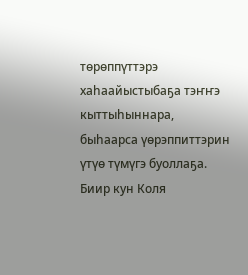төрөппүттэрэ хаһаайыстыбаҕа тэҥҥэ кыттыһыннара, быһаарса үөрэппиттэрин үтүө түмүгэ буоллаҕа.
Биир кун Коля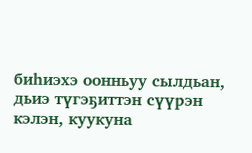биһиэхэ оонньуу сылдьан, дьиэ түгэҕиттэн сүүрэн кэлэн, куукуна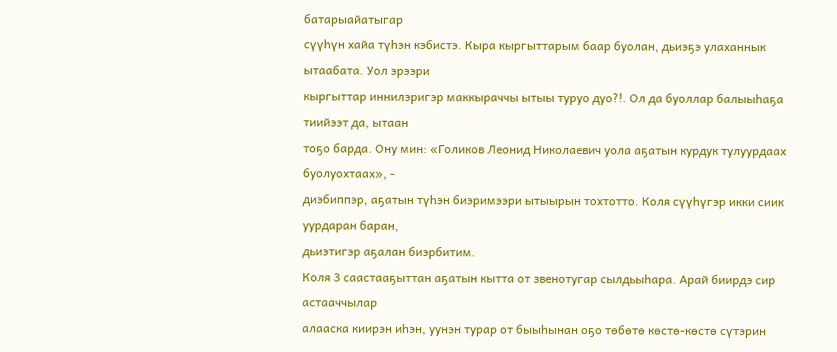батарыайатыгар
сүүһүн хайа түһэн кэбистэ. Кыра кыргыттарым баар буолан, дьиэҕэ улаханнык ытаабата. Уол эрээри
кыргыттар иннилэригэр маккыраччы ытыы туруо дуо?!. Ол да буоллар балыыһаҕа тиийээт да, ытаан
тоҕо барда. Ону мин: «Голиков Леонид Николаевич уола аҕатын курдук тулуурдаах буолуохтаах», -
диэбиппэр, аҕатын түһэн биэримээри ытыырын тохтотто. Коля сүүһүгэр икки сиик уурдаран баран,
дьиэтигэр аҕалан биэрбитим.
Коля 3 саастааҕыттан аҕатын кытта от звенотугар сылдьыһара. Арай биирдэ сир астааччылар
алааска киирэн иһэн, уунэн турар от быыһынан оҕо төбөтө көстө-көстө сүтэрин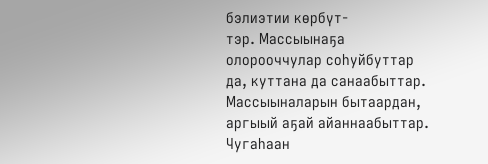бэлиэтии көрбүт-
тэр. Массыынаҕа олорооччулар соһуйбуттар да, куттана да санаабыттар. Массыыналарын бытаардан,
аргыый аҕай айаннаабыттар. Чугаһаан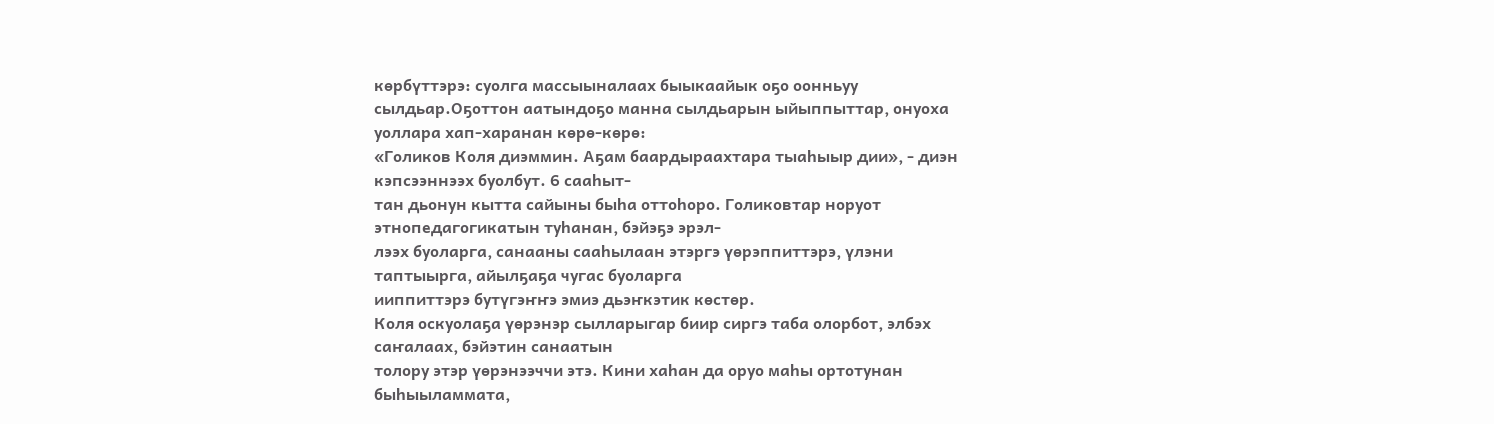көрбүттэрэ: суолга массыыналаах быыкаайык оҕо оонньуу
сылдьар.Оҕоттон аатындоҕо манна сылдьарын ыйыппыттар, онуоха уоллара хап-харанан көрө-көрө:
«Голиков Коля диэммин. Аҕам баардыраахтара тыаһыыр дии», - диэн кэпсээннээх буолбут. 6 сааһыт-
тан дьонун кытта сайыны быһа оттоһоро. Голиковтар норуот этнопедагогикатын туһанан, бэйэҕэ эрэл-
лээх буоларга, санааны сааһылаан этэргэ үөрэппиттэрэ, үлэни таптыырга, айылҕаҕа чугас буоларга
ииппиттэрэ бутүгэҥҥэ эмиэ дьэҥкэтик көстөр.
Коля оскуолаҕа үөрэнэр сылларыгар биир сиргэ таба олорбот, элбэх саҥалаах, бэйэтин санаатын
толору этэр үөрэнээччи этэ. Кини хаһан да оруо маһы ортотунан быһыыламмата,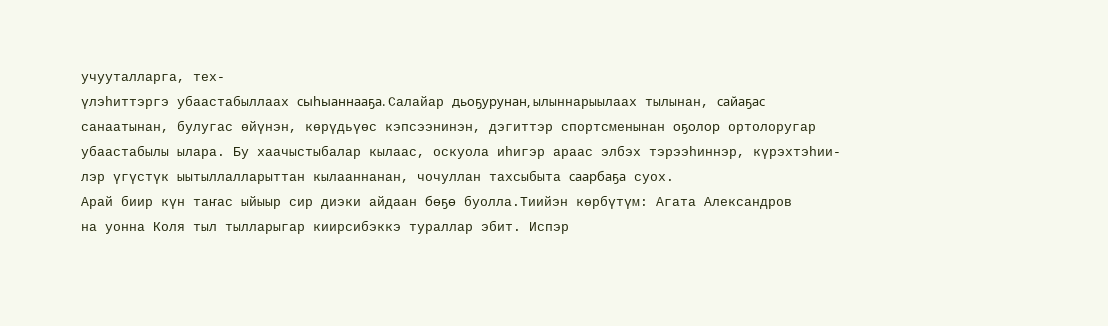учууталларга, тех-
үлэһиттэргэ убаастабыллаах сыһыаннааҕа. Салайар дьоҕурунан, ылыннарыылаах тылынан, сайаҕас
санаатынан, булугас өйүнэн, көрүдьүөс кэпсээнинэн, дэгиттэр спортсменынан оҕолор ортолоругар
убаастабылы ылара. Бу хаачыстыбалар кылаас, оскуола иһигэр араас элбэх тэрээһиннэр, күрэхтэһии-
лэр үгүстүк ыытыллалларыттан кылааннанан, чочуллан тахсыбыта саарбаҕа суох.
Арай биир күн таҥас ыйыыр сир диэки айдаан бөҕө буолла.Тиийэн көрбүтүм: Агата Александров
на уонна Коля тыл тылларыгар киирсибэккэ тураллар эбит. Испэр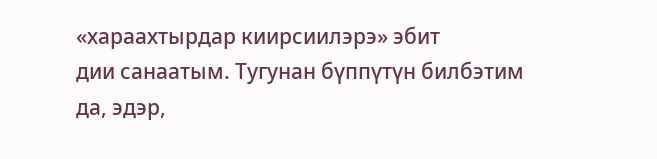«хараахтырдар киирсиилэрэ» эбит
дии санаатым. Тугунан бүппүтүн билбэтим да, эдэр,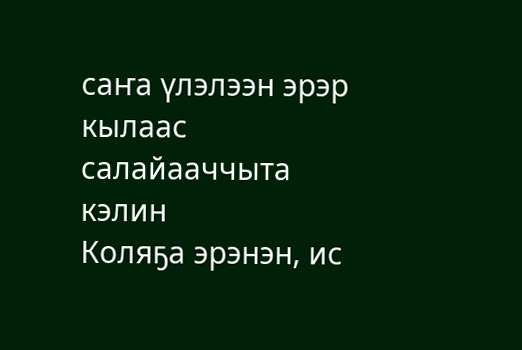саҥа үлэлээн эрэр кылаас салайааччыта кэлин
Коляҕа эрэнэн, ис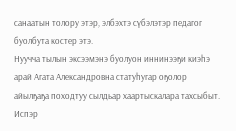санаатын толору этэр, элбэхтэ сүбэлэтэр педагог буолбута костер этэ.
Нуучча тылын эксээмэнэ буолуон иннинээҕи киэһэ арай Агата Александровна статуһугар оҕолор
айылҕаҕа походтуу сылдьар хаартыскалара тахсыбыт. Испэр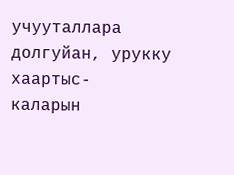учууталлара долгуйан, урукку хаартыс-
каларын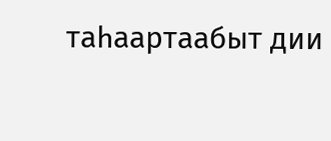таһаартаабыт дии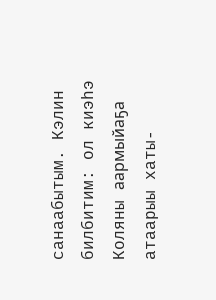санаабытым. Кэлин билбитим: ол киэһэ Коляны аармыйаҕа атаарыы хаты-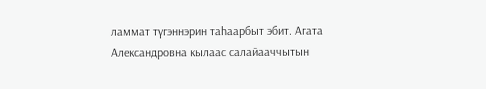ламмат түгэннэрин таһаарбыт эбит. Агата Александровна кылаас салайааччытын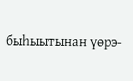быһыытынан үөрэ-